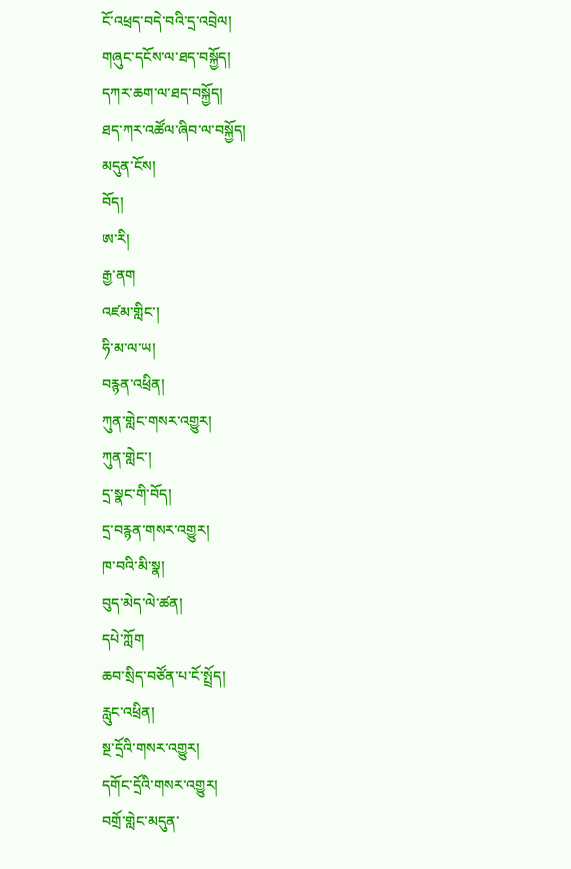ངོ་འཕྲད་བདེ་བའི་དྲ་འབྲེལ།
གཞུང་དངོས་ལ་ཐད་བསྐྱོད།
དཀར་ཆག་ལ་ཐད་བསྐྱོད།
ཐད་ཀར་འཚོལ་ཞིབ་ལ་བསྐྱོད།
མདུན་ངོས།
བོད།
ཨ་རི།
རྒྱ་ནག
འཛམ་གླིང་།
ཧི་མ་ལ་ཡ།
བརྙན་འཕྲིན།
ཀུན་གླེང་གསར་འགྱུར།
ཀུན་གླེང་།
དྲ་སྣང་གི་བོད།
དྲ་བརྙན་གསར་འགྱུར།
ཁ་བའི་མི་སྣ།
བུད་མེད་ལེ་ཚན།
དཔེ་ཀློག
ཆབ་སྲིད་བཙོན་པ་ངོ་སྤྲོད།
རླུང་འཕྲིན།
སྔ་དྲོའི་གསར་འགྱུར།
དགོང་དྲོའི་གསར་འགྱུར།
བགྲོ་གླེང་མདུན་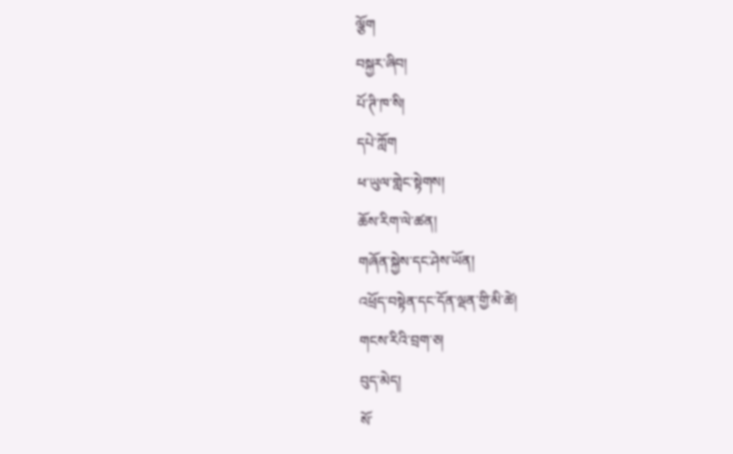ལྕོག
བསྐྱར་ཞིབ།
པོ་ཊི་ཁ་སི།
དཔེ་ཀློག
ཕ་ཡུལ་གླེང་སྟེགས།
ཆོས་རིག་ལེ་ཚན།
གཞོན་སྐྱེས་དང་ཤེས་ཡོན།
འཕྲོད་བསྟེན་དང་དོན་ལྡན་གྱི་མི་ཚེ།
གངས་རིའི་བྲག་ཅ།
བུད་མེད།
སོ་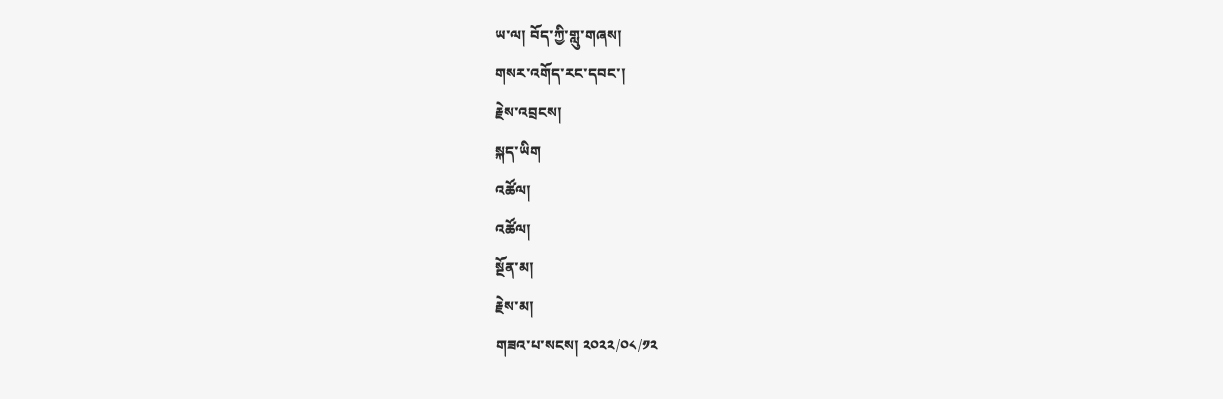ཡ་ལ། བོད་ཀྱི་གླུ་གཞས།
གསར་འགོད་རང་དབང་།
རྗེས་འབྲངས།
སྐད་ཡིག
འཚོལ།
འཚོལ།
སྔོན་མ།
རྗེས་མ།
གཟའ་པ་སངས། ༢༠༢༢/༠༨/༡༢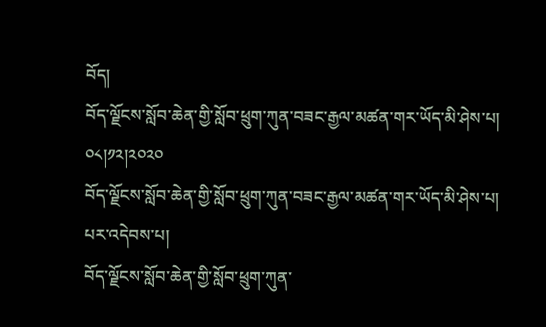བོད།
བོད་ལྗོངས་སློབ་ཆེན་གྱི་སློབ་ཕྲུག་ཀུན་བཟང་རྒྱལ་མཚན་གར་ཡོད་མི་ཤེས་པ།
༠༨།༡༢།༢༠༢༠
བོད་ལྗོངས་སློབ་ཆེན་གྱི་སློབ་ཕྲུག་ཀུན་བཟང་རྒྱལ་མཚན་གར་ཡོད་མི་ཤེས་པ།
པར་འདེབས་པ།
བོད་ལྗོངས་སློབ་ཆེན་གྱི་སློབ་ཕྲུག་ཀུན་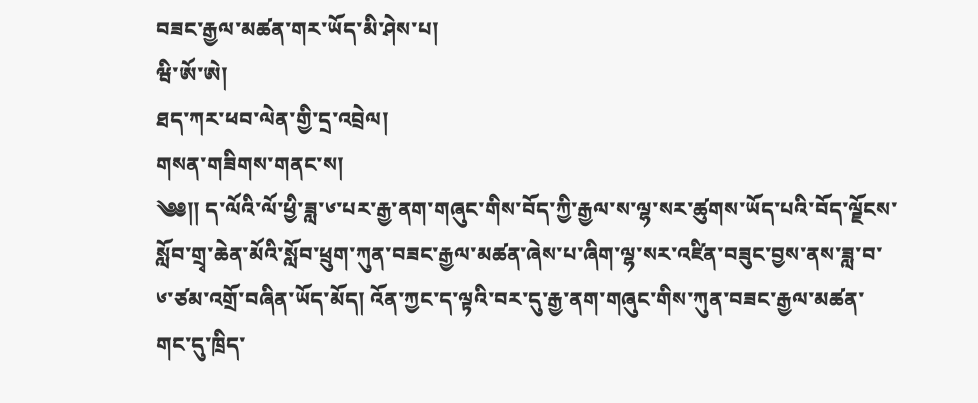བཟང་རྒྱལ་མཚན་གར་ཡོད་མི་ཤེས་པ།
ཝི་ཨོ་ཨེ།
ཐད་ཀར་ཕབ་ལེན་གྱི་དྲ་འབྲེལ།
གསན་གཟིགས་གནང་ས།
༄༅།། ད་ལོའི་ལོ་ཕྱི་ཟླ་༦་པར་རྒྱ་ནག་གཞུང་གིས་བོད་ཀྱི་རྒྱལ་ས་ལྷ་སར་ཚུགས་ཡོད་པའི་བོད་ལྗོངས་སློབ་གྲྭ་ཆེན་མོའི་སློབ་ཕྲུག་ཀུན་བཟང་རྒྱལ་མཚན་ཞེས་པ་ཞིག་ལྷ་སར་འཛིན་བཟུང་བྱས་ནས་ཟླ་བ་༦་ཙམ་འགྲོ་བཞིན་ཡོད་མོད། འོན་ཀྱང་ད་ལྟའི་བར་དུ་རྒྱ་ནག་གཞུང་གིས་ཀུན་བཟང་རྒྱལ་མཚན་གང་དུ་ཁྲིད་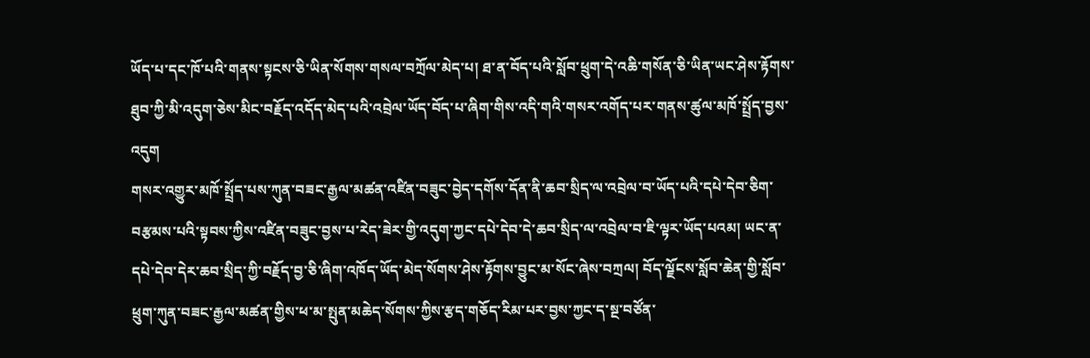ཡོད་པ་དང་ཁོ་པའི་གནས་སྟངས་ཅི་ཡིན་སོགས་གསལ་བཀྲོལ་མེད་པ། ཐ་ན་བོད་པའི་སློབ་ཕྲུག་དེ་འཆི་གསོན་ཅི་ཡིན་ཡང་ཤེས་རྟོགས་ཐུབ་ཀྱི་མི་འདུག་ཅེས་མིང་བརྗོད་འདོད་མེད་པའི་འབྲེལ་ཡོད་བོད་པ་ཞིག་གིས་འདི་གའི་གསར་འགོད་པར་གནས་ཚུལ་མཁོ་སྤྲོད་བྱས་འདུག
གསར་འགྱུར་མཁོ་སྤྲོད་པས་ཀུན་བཟང་རྒྱལ་མཚན་འཛིན་བཟུང་བྱེད་དགོས་དོན་ནི་ཆབ་སྲིད་ལ་འབྲེལ་བ་ཡོད་པའི་དཔེ་དེབ་ཅིག་བརྩམས་པའི་སྟབས་ཀྱིས་འཛིན་བཟུང་བྱས་པ་རེད་ཟེར་གྱི་འདུག་ཀྱང་དཔེ་དེབ་དེ་ཆབ་སྲིད་ལ་འབྲེལ་བ་ཇི་ལྟར་ཡོད་པའམ། ཡང་ན་དཔེ་དེབ་དེར་ཆབ་སྲིད་ཀྱི་བརྗོད་བྱ་ཅི་ཞིག་འཁོད་ཡོད་མེད་སོགས་ཤེས་རྟོགས་བྱུང་མ་སོང་ཞེས་བཀྲལ། བོད་ལྗོངས་སློབ་ཆེན་གྱི་སློབ་ཕྲུག་ཀུན་བཟང་རྒྱལ་མཚན་གྱིས་ཕ་མ་སྤུན་མཆེད་སོགས་ཀྱིས་རྩད་གཅོད་རིམ་པར་བྱས་ཀྱང་ད་སྔ་བཙོན་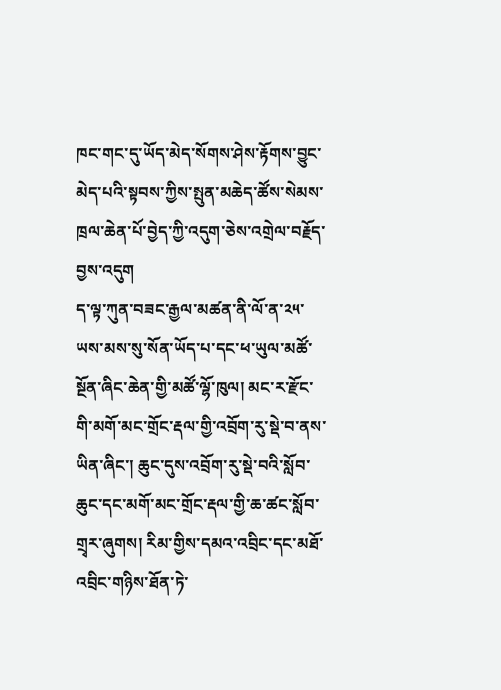ཁང་གང་དུ་ཡོད་མེད་སོགས་ཤེས་རྟོགས་བྱུང་མེད་པའི་སྟབས་ཀྱིས་སྤུན་མཆེད་ཚོས་སེམས་ཁྲལ་ཆེན་པོ་བྱེད་ཀྱི་འདུག་ཅེས་འགྲེལ་བརྗོད་བྱས་འདུག
ད་ལྟ་ཀུན་བཟང་རྒྱལ་མཚན་ནི་ལོ་ན་༢༥་ཡས་མས་སུ་སོན་ཡོད་པ་དང་ཕ་ཡུལ་མཚོ་སྔོན་ཞིང་ཆེན་གྱི་མཚོ་ལྷོ་ཁུལ། མང་ར་རྫོང་གི་མགོ་མང་གྲོང་རྡལ་གྱི་འབྲོག་རུ་སྡེ་བ་ནས་ཡིན་ཞིང་། ཆུང་དུས་འབྲོག་རུ་སྡེ་བའི་སློབ་ཆུང་དང་མགོ་མང་གྲོང་རྡལ་གྱི་ཆ་ཚང་སློབ་གྲྭར་ཞུགས། རིམ་གྱིས་དམའ་འབྲིང་དང་མཐོ་འབྲིང་གཉིས་ཐོན་ཏེ་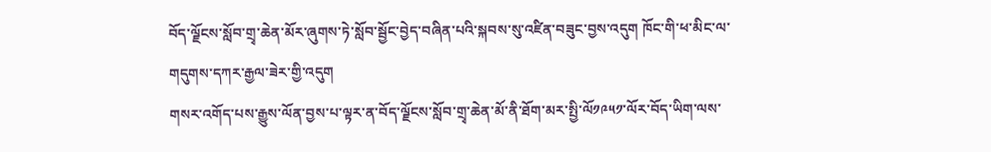བོད་ལྗོངས་སློབ་གྲྭ་ཆེན་མོར་ཞུགས་ཏེ་སློབ་སྦྱོང་བྱེད་བཞིན་པའི་སྐབས་སུ་འཛིན་བཟུང་བྱས་འདུག ཁོང་གི་ཕ་མིང་ལ་གདུགས་དཀར་རྒྱལ་ཟེར་གྱི་འདུག
གསར་འགོད་པས་རྒྱུས་ལོན་བྱས་པ་ལྟར་ན་བོད་ལྗོངས་སློབ་གྲྭ་ཆེན་མོ་ནི་ཐོག་མར་སྤྱི་ལོ༡༩༥༡་ལོར་བོད་ཡིག་ལས་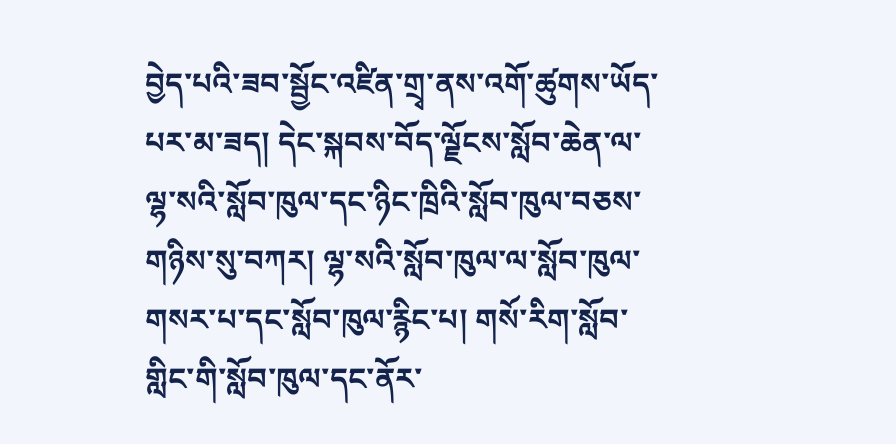བྱེད་པའི་ཟབ་སྦྱོང་འཛིན་གྲྭ་ནས་འགོ་ཚུགས་ཡོད་པར་མ་ཟད། དེང་སྐབས་བོད་ལྗོངས་སློབ་ཆེན་ལ་ལྷ་སའི་སློབ་ཁུལ་དང་ཉིང་ཁྲིའི་སློབ་ཁུལ་བཅས་གཉིས་སུ་བཀར། ལྷ་སའི་སློབ་ཁུལ་ལ་སློབ་ཁུལ་གསར་པ་དང་སློབ་ཁུལ་རྙིང་པ། གསོ་རིག་སློབ་གླིང་གི་སློབ་ཁུལ་དང་ནོར་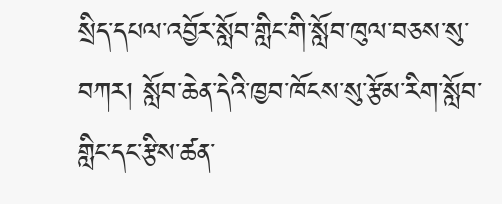སྲིད་དཔལ་འབྱོར་སློབ་གླིང་གི་སློབ་ཁུལ་བཅས་སུ་བཀར། སློབ་ཆེན་དེའི་ཁྱབ་ཁོངས་སུ་རྩོམ་རིག་སློབ་གླིང་དང་རྩིས་ཚན་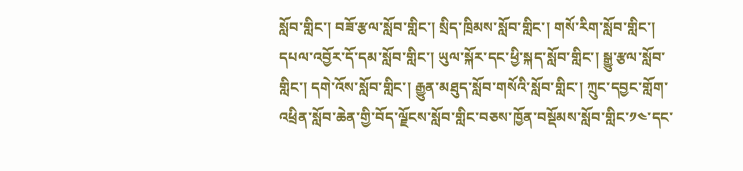སློབ་གླིང་། བཟོ་རྩལ་སློབ་གླིང་། སྲིད་ཁྲིམས་སློབ་གླིང་། གསོ་རིག་སློབ་གླིང་། དཔལ་འབྱོར་དོ་དམ་སློབ་གླིང་། ཡུལ་སྐོར་དང་ཕྱི་སྐད་སློབ་གླིང་། སྒྱུ་རྩལ་སློབ་གླིང་། དགེ་འོས་སློབ་གླིང་། རྒྱུན་མཐུད་སློབ་གསོའི་སློབ་གླིང་། ཀྲུང་དབྱང་གློག་འཕྲིན་སློབ་ཆེན་གྱི་བོད་ལྗོངས་སློབ་གླིང་བཅས་ཁྱོན་བསྡོམས་སློབ་གླིང་༡༤་དང་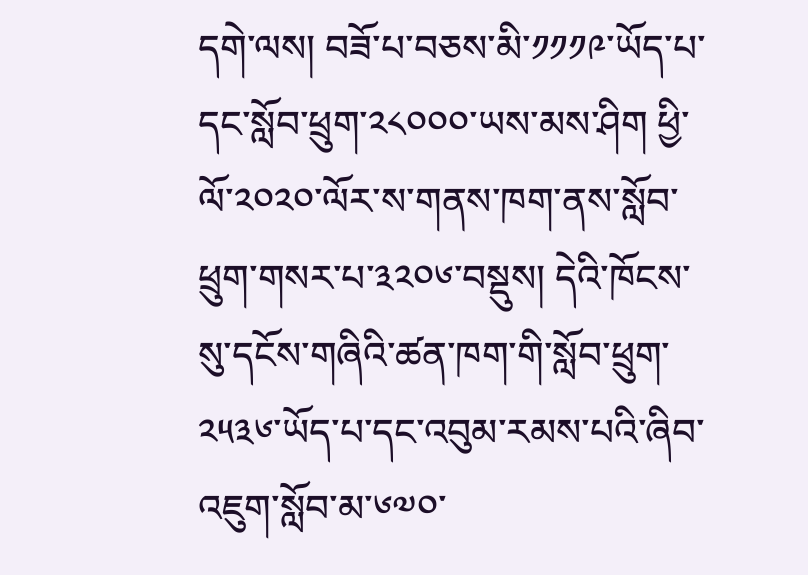དགེ་ལས། བཟོ་པ་བཅས་མི་༡༡༡༩་ཡོད་པ་དང་སློབ་ཕྲུག་༢༨༠༠༠་ཡས་མས་ཤིག ཕྱི་ལོ་༢༠༢༠་ལོར་ས་གནས་ཁག་ནས་སློབ་ཕྲུག་གསར་པ་༣༢༠༦་བསྡུས། དེའི་ཁོངས་སུ་དངོས་གཞིའི་ཚན་ཁག་གི་སློབ་ཕྲུག་༢༥༣༦་ཡོད་པ་དང་འབུམ་རམས་པའི་ཞིབ་འཇུག་སློབ་མ་༦༧༠་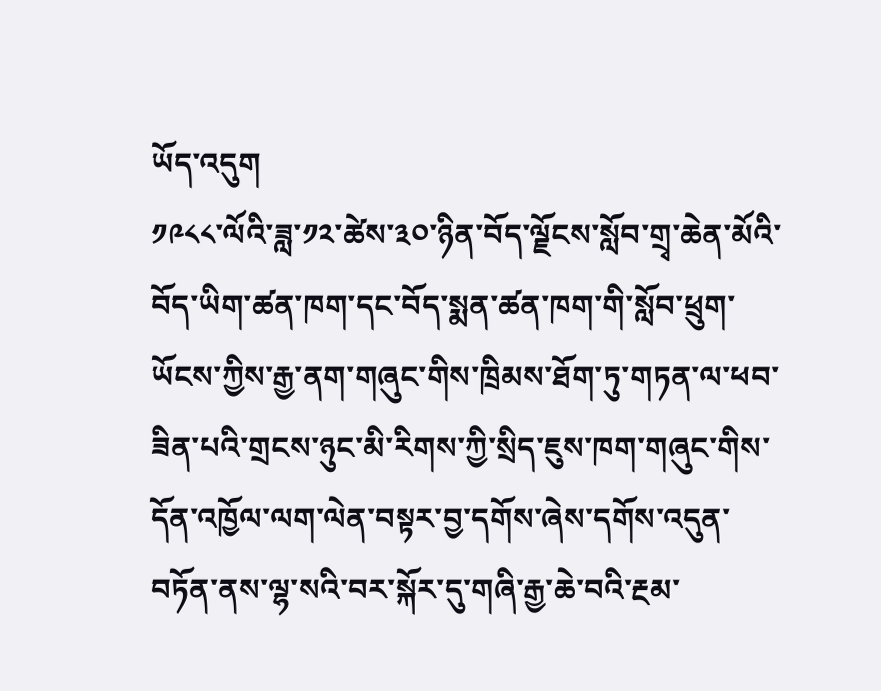ཡོད་འདུག
༡༩༨༨་ལོའི་ཟླ་༡༢་ཚེས་༣༠་ཉིན་བོད་ལྗོངས་སློབ་གྲྭ་ཆེན་མོའི་བོད་ཡིག་ཚན་ཁག་དང་བོད་སྨན་ཚན་ཁག་གི་སློབ་ཕྲུག་ཡོངས་ཀྱིས་རྒྱ་ནག་གཞུང་གིས་ཁྲིམས་ཐོག་ཏུ་གཏན་ལ་ཕབ་ཟིན་པའི་གྲངས་ཉུང་མི་རིགས་ཀྱི་སྲིད་ཇུས་ཁག་གཞུང་གིས་དོན་འཁྱོལ་ལག་ལེན་བསྟར་བྱ་དགོས་ཞེས་དགོས་འདུན་བཏོན་ནས་ལྷ་སའི་བར་སྐོར་དུ་གཞི་རྒྱ་ཆེ་བའི་རྔམ་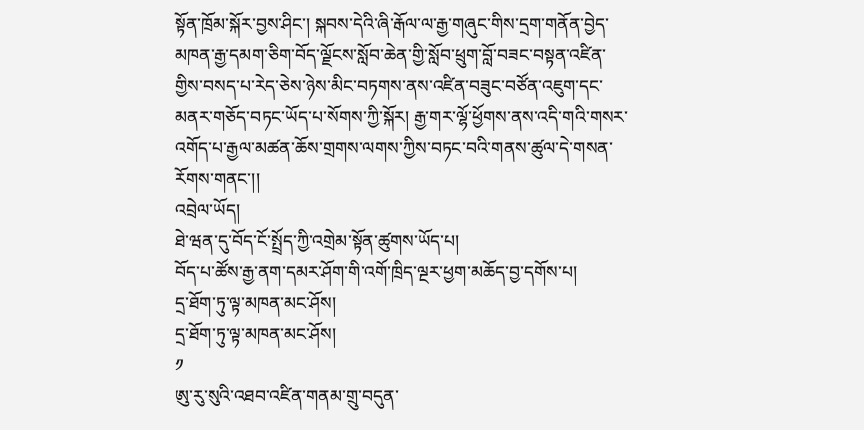སྟོན་ཁྲོམ་སྐོར་བྱས་ཤིང་། སྐབས་དེའི་ཞི་རྒོལ་ལ་རྒྱ་གཞུང་གིས་དྲག་གནོན་བྱེད་མཁན་རྒྱ་དམག་ཅིག་བོད་ལྗོངས་སློབ་ཆེན་གྱི་སློབ་ཕྲུག་བློ་བཟང་བསྟན་འཛིན་གྱིས་བསད་པ་རེད་ཅེས་ཉེས་མིང་བཏགས་ནས་འཛིན་བཟུང་བཙོན་འཇུག་དང་མནར་གཅོད་བཏང་ཡོད་པ་སོགས་ཀྱི་སྐོར། རྒྱ་གར་ལྷོ་ཕྱོགས་ནས་འདི་གའི་གསར་འགོད་པ་རྒྱལ་མཚན་ཆོས་གྲགས་ལགས་ཀྱིས་བཏང་བའི་གནས་ཚུལ་དེ་གསན་རོགས་གནང་།།
འབྲེལ་ཡོད།
ཐེ་ཝན་དུ་བོད་ངོ་སྤྲོད་ཀྱི་འགྲེམ་སྟོན་ཚུགས་ཡོད་པ།
བོད་པ་ཚོས་རྒྱ་ནག་དམར་ཤོག་གི་འགོ་ཁྲིད་ལྔར་ཕྱག་མཆོད་བྱ་དགོས་པ།
དྲ་ཐོག་ཏུ་ལྟ་མཁན་མང་ཤོས།
དྲ་ཐོག་ཏུ་ལྟ་མཁན་མང་ཤོས།
༡
ཨུ་རུ་སུའི་འཐབ་འཛིན་གནམ་གྲུ་བདུན་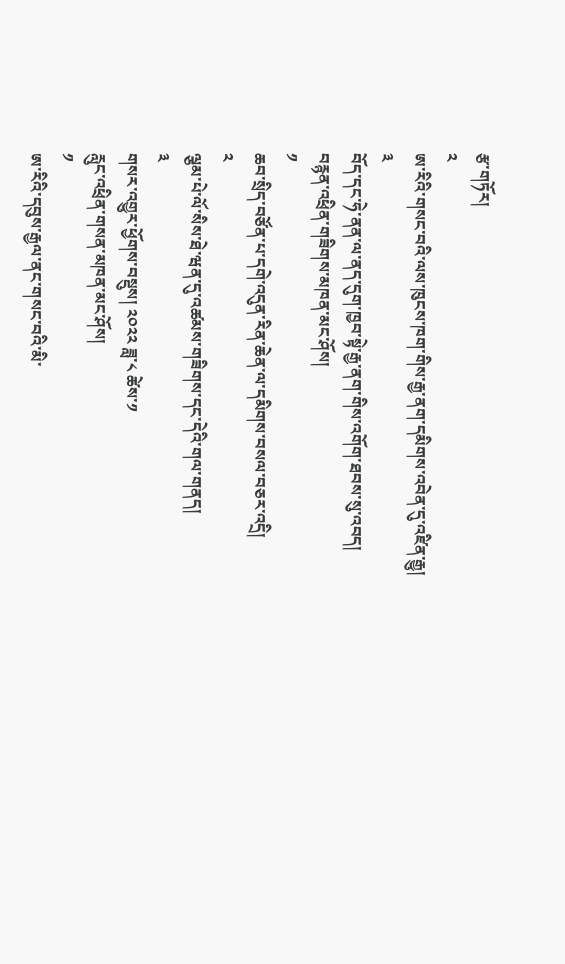རྩ་གཏོར།
༢
ཨ་རིའི་གསང་བའི་ལས་ཁུངས་ཁག་གིས་རྒྱ་ནག་དམིགས་འབེན་དུ་འཛིན་རྒྱུ།
༣
བོད་དང་ཧེ་ནན་ལ་ནད་དུག་ཁྱབ་སྟེ་རྒྱ་ནག་གིས་འགོག་ཐབས་སུ་འབད།
བརྙན་འཕྲིན་གཟིགས་མཁན་མང་ཤོས།
༡
ཆབ་སྲིད་བཙོན་པ་དགེ་འདུན་རིན་ཆེན་ལ་དམིགས་བསལ་བཅར་འདྲི།
༢
ལྕམ་པེ་ལོ་སིས་ཐེ་ཝན་དུ་འཚམས་གཟིགས་དང་དེའི་གལ་གནད།
༣
གསར་འགྱུར་ཕྱོགས་བསྡུས། ༢༠༢༢ ཟླ་༨ ཚེས་༡
རླུང་འཕྲིན་གསན་མཁན་མང་ཤོས།
༡
ཨ་རིའི་དབུས་རྒྱལ་ནང་གསང་བའི་མི་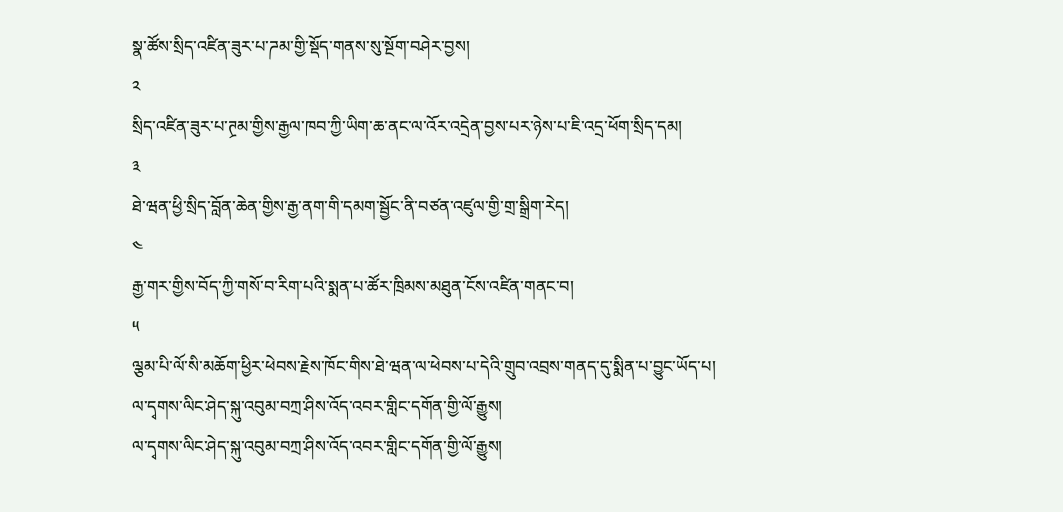སྣ་ཚོས་སྲིད་འཛིན་ཟུར་པ་ཌམ་གྱི་སྡོད་གནས་སུ་སྔོག་བཤེར་བྱས།
༢
སྲིད་འཛིན་ཟུར་པ་ཊྲམ་གྱིས་རྒྱལ་ཁབ་ཀྱི་ཡིག་ཆ་ནང་ལ་འོར་འདྲེན་བྱས་པར་ཉེས་པ་ཇི་འདྲ་ཕོག་སྲིད་དམ།
༣
ཐེ་ཝན་ཕྱི་སྲིད་བློན་ཆེན་གྱིས་རྒྱ་ནག་གི་དམག་སྦྱོང་ནི་བཙན་འཛུལ་གྱི་གྲ་སྒྲིག་རེད།
༤
རྒྱ་གར་གྱིས་བོད་ཀྱི་གསོ་བ་རིག་པའི་སྨན་པ་ཚོར་ཁྲིམས་མཐུན་ངོས་འཛིན་གནང་བ།
༥
ལྕམ་པི་ལོ་སི་མཆོག་ཕྱིར་ཕེབས་རྗེས་ཁོང་གིས་ཐེ་ཝན་ལ་ཕེབས་པ་དེའི་གྲུབ་འབྲས་གནད་དུ་སྨིན་པ་བྱུང་ཡོད་པ།
ལ་དྭགས་ལིང་ཤེད་སྐུ་འབུམ་བཀྲ་ཤིས་འོད་འབར་གླིང་དགོན་གྱི་ལོ་རྒྱུས།
ལ་དྭགས་ལིང་ཤེད་སྐུ་འབུམ་བཀྲ་ཤིས་འོད་འབར་གླིང་དགོན་གྱི་ལོ་རྒྱུས།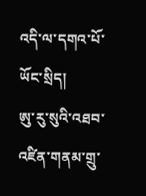འདི་ལ་དགའ་པོ་ཡོང་སྲིད།
ཨུ་རུ་སུའི་འཐབ་འཛིན་གནམ་གྲུ་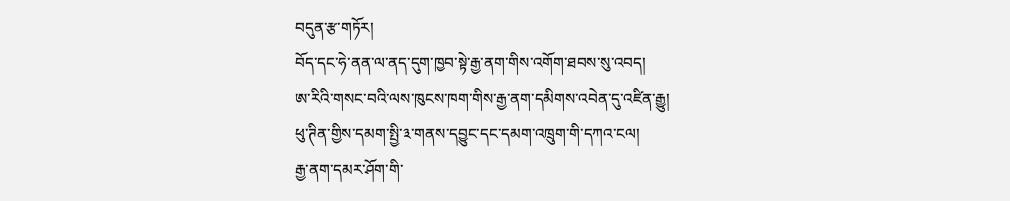བདུན་རྩ་གཏོར།
བོད་དང་ཧེ་ནན་ལ་ནད་དུག་ཁྱབ་སྟེ་རྒྱ་ནག་གིས་འགོག་ཐབས་སུ་འབད།
ཨ་རིའི་གསང་བའི་ལས་ཁུངས་ཁག་གིས་རྒྱ་ནག་དམིགས་འབེན་དུ་འཛིན་རྒྱུ།
ཕུ་ཊིན་གྱིས་དམག་སྤྱི་༣་གནས་དབྱུང་དང་དམག་འཁྲུག་གི་དཀའ་ངལ།
རྒྱ་ནག་དམར་ཤོག་གི་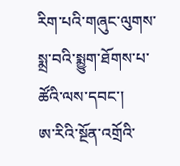རིག་པའི་གཞུང་ལུགས་སྨྲ་བའི་སྨྱུག་ཐོགས་པ་ཚོའི་ལས་དབང་།
ཨ་རིའི་སྔོན་འགྲོའི་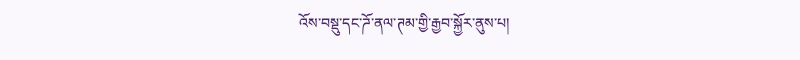འོས་བསྡུ་དང་ཌོ་ནལ་ཊམ་གྱི་རྒྱབ་སྐྱོར་ནུས་པ།